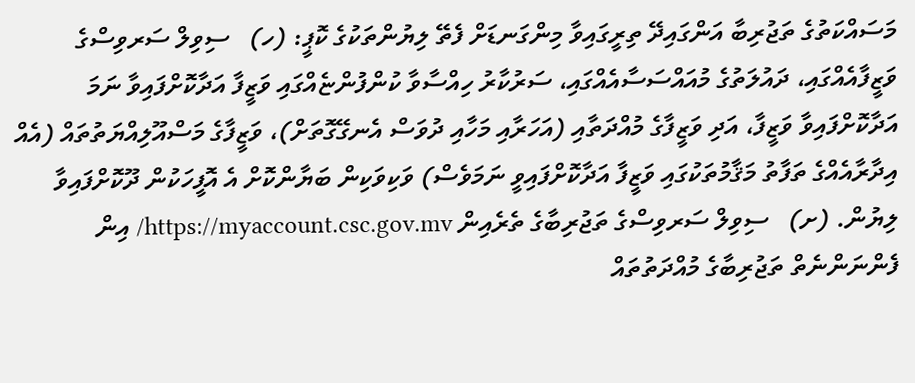މަސައްކަތުގެ ތަޖުރިބާ އަންގައިދޭ ތިރީގައިވާ މިންގަނޑަށް ފެތޭ ލިޔުންތަކުގެ ކޮޕީ: (ހ)   ސިވިލް ސަރވިސްގެ ވަޒީފާއެއްގައި، ދައުލަތުގެ މުއައްސަސާއެއްގައި، ސަރުކާރު ހިއްސާވާ ކުންފުންޏެއްގައި ވަޒީފާ އަދާކޮށްފައިވާ ނަމަ އަދާކޮށްފައިވާ ވަޒީފާ، އަދި ވަޒީފާގެ މުއްދަތާއި (އަހަރާއި މަހާއި ދުވަސް އެނގޭގޮތަށް)، ވަޒީފާގެ މަސްއޫލިއްޔަތުތައް (އެއް އިދާރާއެއްގެ ތަފާތު މަޤާމުތަކުގައި ވަޒީފާ އަދާކޮށްފައިވީ ނަމަވެސް) ވަކިވަކިން ބަޔާންކޮށް އެ އޮފީހަކުން ދޫކޮށްފައިވާ ލިޔުން. (ށ)   ސިވިލް ސަރވިސްގެ ތަޖުރިބާގެ ތެރެއިން https://myaccount.csc.gov.mv/ އިން ފެންނަންނެތް ތަޖުރިބާގެ މުއްދަތުތައް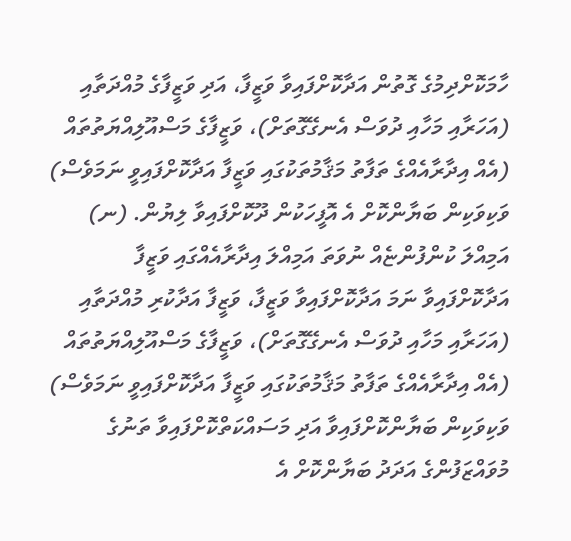ހާމަކޮށްދިމުގެ ގޮތުން އަދާކޮށްފައިވާ ވަޒީފާ، އަދި ވަޒީފާގެ މުއްދަތާއި (އަހަރާއި މަހާއި ދުވަސް އެނގޭގޮތަށް)، ވަޒީފާގެ މަސްއޫލިއްޔަތުތައް (އެއް އިދާރާއެއްގެ ތަފާތު މަޤާމުތަކުގައި ވަޒީފާ އަދާކޮށްފައިވީ ނަމަވެސް) ވަކިވަކިން ބަޔާންކޮށް އެ އޮފީހަކުން ދޫކޮށްފައިވާ ލިޔުން. (ނ)   އަމިއްލަ ކުންފުންޏެއް ނުވަތަ އަމިއްލަ އިދާރާއެއްގައި ވަޒީފާ އަދާކޮށްފައިވާ ނަމަ އަދާކޮށްފައިވާ ވަޒީފާ، ވަޒީފާ އަދާކުރި މުއްދަތާއި (އަހަރާއި މަހާއި ދުވަސް އެނގޭގޮތަށް)، ވަޒީފާގެ މަސްއޫލިއްޔަތުތައް (އެއް އިދާރާއެއްގެ ތަފާތު މަޤާމުތަކުގައި ވަޒީފާ އަދާކޮށްފައިވީ ނަމަވެސް) ވަކިވަކިން ބަޔާންކޮށްފައިވާ އަދި މަސައްކަތްކޮށްފައިވާ ތަނުގެ މުވައްޒަފުންގެ އަދަދު ބަޔާންކޮށް އެ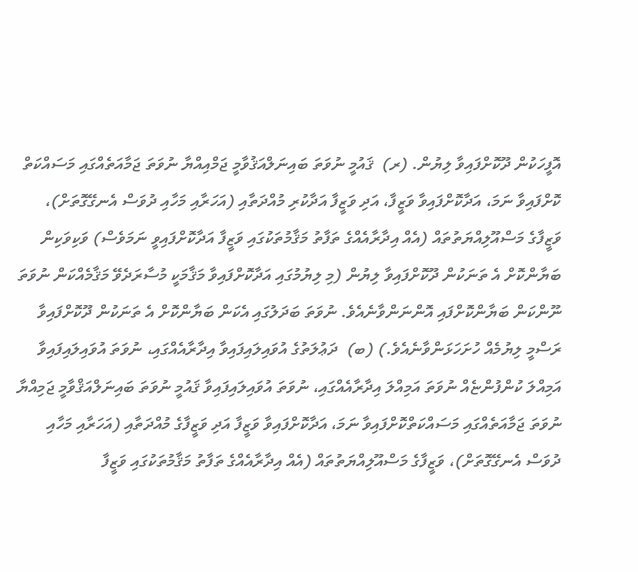އޮފީހަކުން ދޫކޮށްފައިވާ ލިޔުން. (ރ)  ޤައުމީ ނުވަތަ ބައިނަލްއަޤުވާމީ ޖަމްއިއްޔާ ނުވަތަ ޖަމާއަތެއްގައި މަސައްކަތް ކޮށްފައިވާ ނަމަ، އަދާކޮށްފައިވާ ވަޒީފާ، އަދި ވަޒީފާ އަދާކުރި މުއްދަތާއި (އަހަރާއި މަހާއި ދުވަސް އެނގޭގޮތަށް)، ވަޒީފާގެ މަސްއޫލިއްޔަތުތައް (އެއް އިދާރާއެއްގެ ތަފާތު މަޤާމުތަކުގައި ވަޒީފާ އަދާކޮށްފައިވީ ނަމަވެސް) ވަކިވަކިން ބަޔާންކޮށް އެ ތަނަކުން ދޫކޮށްފައިވާ ލިޔުން (މި ލިޔުމުގައި އަދާކޮށްފައިވާ މަޤާމަކީ މުސާރަދެވޭ މަޤާމެއްކަން ނުވަތަ ނޫންކަން ބަޔާންކޮށްފައި އޮންނަންވާނެއެވެ. ނުވަތަ ބަދަލުގައި އެކަން ބަޔާންކޮށް އެ ތަނަކުން ދޫކޮށްފައިވާ ރަސްމީ ލިޔުމެއް ހުށަހަޅަންވާނެއެވެ.) (ބ)  ދަޢުލަތުގެ އުވައިލައިފައިވާ އިދާރާއެއްގައި، ނުވަތަ އުވައިލައިފައިވާ އަމިއްލަ ކުންފުންޏެއް ނުވަތަ އަމިއްލަ އިދާރާއެއްގައި، ނުވަތަ އުވައިލައިފައިވާ ޤައުމީ ނުވަތަ ބައިނަލްއަޤްވާމީ ޖަމިއްޔާ ނުވަތަ ޖަމާއަތެއްގައި މަސައްކަތްކޮށްފައިވާ ނަމަ، އަދާކޮށްފައިވާ ވަޒީފާ އަދި ވަޒީފާގެ މުއްދަތާއި (އަހަރާއި މަހާއި ދުވަސް އެނގޭގޮތަށް)، ވަޒީފާގެ މަސްއޫލިއްޔަތުތައް (އެއް އިދާރާއެއްގެ ތަފާތު މަޤާމުތަކުގައި ވަޒީފާ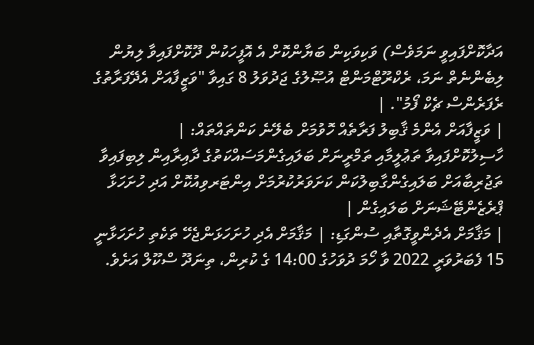އަދާކޮށްފައިވީ ނަމަވެސް) ވަކިވަކިން ބަޔާންކޮށް އެ އޮފީހަކުން ދޫކޮށްފައިވާ ލިޔުން ލިބެންނެތް ނަމަ، ރެކްރޫޓްމަންޓް އުޞޫލުގެ ޖަދުވަލު 8 ގައިވާ "ވަޒީފާއަށް އެދޭފަރާތުގެ ރެފަރެންސް ޗެކް ފޯމު". |
| ވަޒީފާއަށް އެންމެ ޤާބިލު ފަރާތެއް ހޮވުމަށް ބެލޭނެ ކަންތައްތައް: |
ހާސިލުކޮށްފައިވާ ތަޢުލީމާއި ތަމްރީނަށް ބަލައިގެންމަސައްކަތުގެ ދާއިރާއިން ލިބިފައިވާ ތަޖުރިބާއަށް ބަލައިގެންގާބިލުކަން ކަށަވަރުކުރުމަށް އިންޓަރވިއުކޮށް އަދި ހުށަހަޅާ ޕްރެޒެންޓޭޝަނަށް ބަލައިގެން |
| މަޤާމަށް އެދެންވީގޮތާއި ސުންގަޑި: | މަޤާމަށް އެދި ހުށަހަޅަންޖެހޭ ތަކެތި ހުށަހަޅާނީ 15 ފެބަރުވަރީ 2022 ވާ ހޯމަ ދުވަހުގެ 14:00 ގެ ކުރިން، ތިނަދޫ ސްކޫލް އަށެވެ.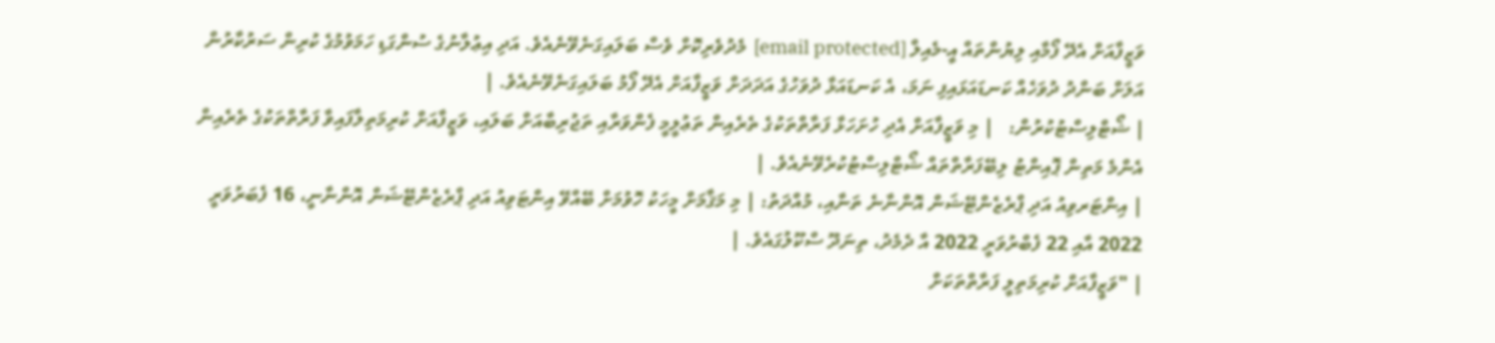ވަޒީފާއަށް އެދޭ ފޯމާއި ލިޔުންތައް އީ-މެއިލް [email protected]  މެދުވެރިކޮށް ވެސް ބަލައިގަނެވޭނެއެވެ. އަދި އިޢުލާނުގެ ސުންގަޑި ހަމަވުމުގެ ކުރިން ސަރުކާރުން އަލަށް ބަންދު ދުވަހެއް ކަނޑައަޅައިފި ނަމަ، އެ ކަނޑައަޅާ ދުވަހުގެ އަދަދަށް ވަޒީފާއަށް އެދޭ ފޯމު ބަލައިގަނެވޭނެއެވެ. |
| ޝޯޓްލިސްޓުކުރުން:   | މި ވަޒީފާއަށް އެދި ހުށަހަޅާ ފަރާތްތަކުގެ ތެރެއިން ތަޢުލީމީ ފެންވަރާއި ތަޖުރިބާއަށް ބަލައި، ވަޒީފާއަށް ކުރިމަތިލާފައިވާ ފަރާތްތަކުގެ ތެރެއިން އެންމެ މަތިން ޕޮއިންޓު ލިބޭފަރާތްތައް ޝޯޓްލިސްޓުކުރެވޭނެއެވެ. |
| އިންޓަރވިއު އަދި ޕްރެޒެންޓޭޝަން އޮންނާނެ ތަނާއި، މުއްދަތު: | މި މަޤާމަށް މީހަކު ހޮވުމަށް ބޭއްވޭ އިންޓަވިއު އަދި ޕްރެޒެންޓޭޝަން އޮންނާނީ، 16 ފެބަރުވަރީ 2022 އާއި 22 ފެބްރުވަރީ 2022 އާ ދެމެދު، ތިނަދޫ ސްކޫލުގައެވެ. |
| "ވަޒީފާއަށް ކުރިމަތިލީ ފަރާތްތަކަށް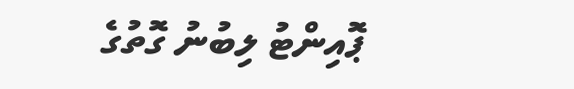ޕޮއިންޓު ލިބުނު ގޮތުގެ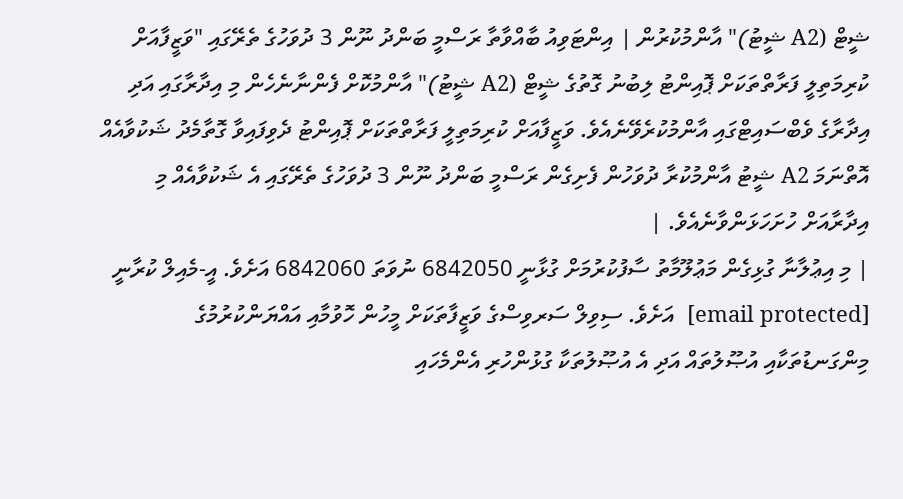ޝީޓް (A2 ޝީޓު)" އާންމުކުރުން | އިންޓަވިއު ބާއްވާތާ ރަސްމީ ބަންދު ނޫން 3 ދުވަހުގެ ތެރޭގައި "ވަޒީފާއަށް ކުރިމަތިލީ ފަރާތްތަކަށް ޕޮއިންޓު ލިބުނު ގޮތުގެ ޝީޓް (A2 ޝީޓު)" އާންމުކޮށް ފެންނާނެހެން މި އިދާރާގައި އަދި އިދާރާގެ ވެބްސައިޓްގައި އާންމުކުރެވޭނެއެވެ. ވަޒީފާއަށް ކުރިމަތިލީ ފަރާތްތަކަށް ޕޮއިންޓު ދެވިފައިވާ ގޮތާމެދު ޝަކުވާއެއް އޮތްނަމަ A2 ޝީޓު އާންމުކުރާ ދުވަހުން ފެށިގެން ރަސްމީ ބަންދު ނޫން 3 ދުވަހުގެ ތެރޭގައި އެ ޝަކުވާއެއް މި އިދާރާއަށް ހުށަހަޅަންވާނެއެވެ. |
| މި އިޢުލާނާ ގުޅިގެން މަޢުލޫމާތު ސާފުކުރުމަށް ގުޅާނީ 6842050 ނުވަތަ 6842060 އަށެވެ. އީ-މެއިލް ކުރާނީ [email protected]  އަށެވެ. ސިވިލް ސަރވިސްގެ ވަޒީފާތަކަށް މީހުން ހޮވުމާއި އައްޔަންކުރުމުގެ މިންގަނޑުތަކާއި އުޞޫލުތައް އަދި އެ އުޞޫލުތަކާ ގުޅުންހުރި އެންމެހައި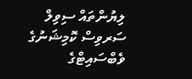ލިޔުންތައް ސިވިލް ސަރވިސް ކޮމިޝަނުގެ ވެބްސައިޓްގެ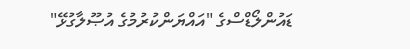ޑައުންލޯޑްސްގެ "އައްޔަންކުރުމުގެ އުޞޫލާގުޅޭ"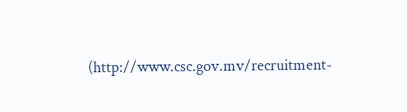(http://www.csc.gov.mv/recruitment-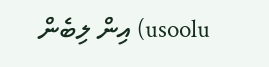usoolu) އިން ލިބެން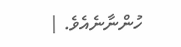ހުންނާނެއެވެ. |